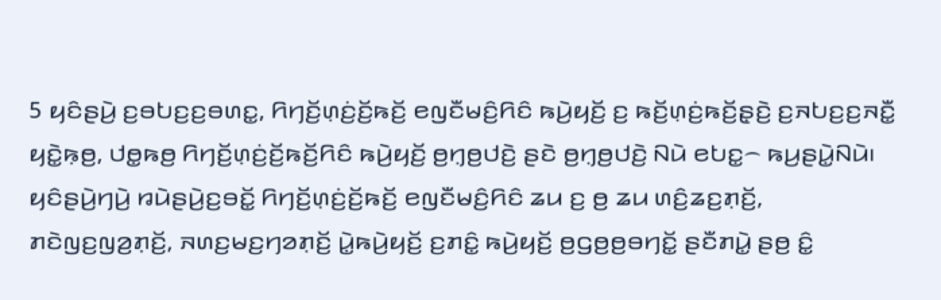5 ꤟꤢꤨꤔꤣꤧ꤬ ꤢ꤬ꤋꤝꤢ꤬ꤢ꤬ꤋꤛꤢ꤭, ꤖꤚꤢꤩ꤬ꤛ꤫ꤢꤦ꤬ꤢꤩ꤬ꤒꤢꤩ꤬ ꤕꤜꤢꤪꤗꤢꤨ꤬ꤖꤢꤨ ꤒꤣꤧ꤬ꤟꤢꤩ꤬ ꤢ꤬ ꤒꤢꤩ꤬ꤛ꤫ꤢꤦ꤬ꤒꤢꤩ꤬ꤔ꤫ꤢꤧ꤬ ꤢ꤬ꤏꤝꤢ꤬ꤢ꤬ꤏꤢꤪ꤭ ꤟꤢꤧ꤭ꤒ꤫ꤥ꤬, ꤓꤥ꤭ꤒꤥ꤬ ꤖꤚꤢꤩ꤬ꤛ꤫ꤢꤦ꤬ꤢꤩ꤬ꤒꤢꤩ꤬ꤖꤢꤨ ꤒꤣꤧ꤬ꤟꤢꤩ꤬ ꤥ꤬ꤚ꤫ꤥ꤬ꤓꤢꤧ꤬ ꤔꤢꤧ ꤥ꤬ꤚ꤫ꤥ꤬ꤓꤢꤧ꤬ ꤡꤣꤧ ꤕꤝꤢ꤭꤮ ꤒꤣ꤬ꤔꤣꤧ꤭ꤡꤣꤧ꤯
ꤟꤢꤨꤔꤣꤧ꤬ꤚꤣꤧ꤬ ꤙꤣꤧꤔꤣꤧ꤬ꤢ꤬ꤋꤢꤩ꤭ ꤖꤚꤢꤩ꤬ꤛ꤫ꤢꤦ꤬ꤢꤩ꤬ꤒꤢꤩ꤬ ꤕꤜꤢꤪꤗꤢꤨ꤬ꤖꤢꤨ ꤘꤣ ꤢ꤬ ꤥ꤬ ꤘꤣ ꤛꤢꤨ꤬ꤘꤢ꤬ꤊ꤫ꤢꤩ꤬, ꤊꤢꤧꤜꤢ꤬ꤜꤤ꤬ꤊ꤫ꤢꤩ꤬, ꤏꤛꤢ꤬ꤗꤢ꤬ꤚꤤꤊ꤫ꤢꤩ꤬ ꤣꤧ꤭ꤒꤣꤧ꤬ꤟꤢꤩ꤬ ꤢ꤬ꤊꤢꤨ꤭ ꤒꤣꤧ꤬ꤟꤢꤩ꤬ ꤥ꤬ꤞꤥ꤬ꤥ꤬ꤋꤚꤢꤩ꤭ ꤔꤢꤪꤊꤣꤧ꤭ ꤔꤥ꤬ ꤢꤨ꤭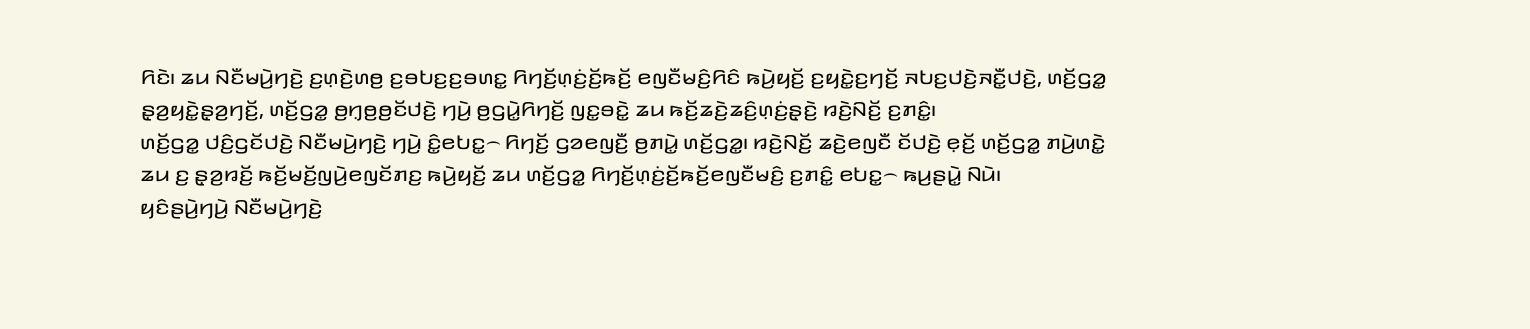ꤖꤢꤧ꤯ ꤘꤣ ꤡꤢꤪꤗꤣꤧ꤬ꤚꤢꤧ꤬ ꤢ꤬ꤛ꤫ꤢꤧ꤬ꤛꤥ꤬ ꤢ꤬ꤋꤝꤢ꤬ꤢ꤬ꤋꤛꤢ꤭ ꤖꤚꤢꤩ꤬ꤛ꤫ꤢꤦ꤬ꤢꤩ꤬ꤒꤢꤩ꤬ ꤕꤜꤢꤪꤗꤢꤨ꤬ꤖꤢꤨ ꤒꤣꤧ꤬ꤟꤢꤩ꤬ ꤢ꤬ꤟꤢꤧ꤭ꤢ꤬ꤚꤢꤩ꤬ ꤏꤝꤢ꤬ꤓꤢꤧ꤬ꤏꤢꤪ꤭ꤓꤢꤧ꤬, ꤛꤢꤩ꤬ꤞꤤ꤭ ꤔ꤫ꤤ꤬ꤟꤢꤧ꤭ꤔ꤫ꤤ꤬ꤚꤢꤩ꤬, ꤛꤢꤩ꤬ꤞꤤ꤭ ꤥ꤬ꤚ꤫ꤥ꤬ꤥ꤬ꤢꤩꤓꤢꤧ꤬ ꤚꤣꤧ꤬ ꤥ꤬ꤞꤣꤧ꤭ꤖꤚꤢꤩ꤬ ꤜꤢ꤭ꤋꤢꤧ꤭ ꤘꤣ ꤒꤢꤩ꤬ꤘꤢꤧ꤬ꤘꤢꤨ꤬ꤛ꤫ꤢꤦ꤬ꤔ꤫ꤢꤧ꤬ ꤙꤢꤧ꤬ꤡꤢꤩ꤬ ꤢ꤬ꤊꤢꤨ꤭꤯
ꤛꤢꤩ꤬ꤞꤤ꤭ ꤓꤢꤨ꤬ꤞꤢꤩꤓꤢꤧ꤬ ꤡꤢꤪꤗꤣꤧ꤬ꤚꤢꤧ꤬ ꤚꤣꤧ꤬ ꤢꤨ꤭ꤕꤝꤢ꤭꤮ ꤖꤚꤢꤩ꤬ ꤞꤤꤕꤜꤢꤪ꤬ ꤥ꤬ꤊꤣꤧ꤭ ꤛꤢꤩ꤬ꤞꤤ꤭꤯ ꤙꤢꤧ꤬ꤡꤢꤩ꤬ ꤘꤢꤧ꤬ꤕꤜꤢꤪ ꤢꤩꤓꤢꤧ꤬ ꤕ꤫ꤢꤩ꤬ ꤛꤢꤩ꤬ꤞꤤ꤭ ꤊꤣꤧ꤬ꤛꤢꤧ꤭ ꤘꤣ ꤢ꤬ ꤔ꤫ꤤ꤬ꤙꤢꤩ꤬ ꤒꤢꤩ꤬ꤗꤢꤩ꤬ꤜꤣꤧ꤬ꤕꤜꤢꤩꤊꤢ꤬ ꤒꤣꤧ꤬ꤟꤢꤩ꤬ ꤘꤣ ꤛꤢꤩ꤬ꤞꤤ꤭ ꤖꤚꤢꤩ꤬ꤛ꤫ꤢꤦ꤬ꤢꤩ꤬ꤒꤢꤩ꤬ꤕꤜꤢꤪꤗꤢꤨ꤬ ꤢ꤬ꤊꤢꤨ꤭ ꤕꤝꤢ꤭꤮ ꤒꤣ꤬ꤔꤣꤧ꤭ ꤡꤣꤧ꤯
ꤟꤢꤨꤔꤣꤧ꤬ꤚꤣꤧ꤬ ꤡꤢꤪꤗꤣꤧ꤬ꤚꤢꤧ꤬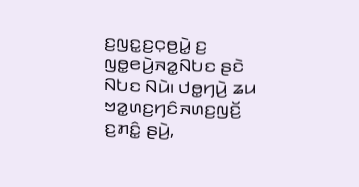ꤢ꤬ꤜꤢ꤭ꤢ꤬ꤍ꤫ꤥ꤬ꤣꤧ꤭ ꤢ꤬ ꤜꤥ꤭ꤕꤣꤧ꤬ꤏꤤ꤭ꤡꤝꤢ ꤔꤢꤧ ꤡꤝꤢ ꤡꤣꤧ꤯ ꤓꤥ꤭ꤚꤣꤧ꤬ ꤘꤣ ꤠꤤ꤭ꤛꤢ꤬ꤚꤢꤨꤏꤛꤢ꤬ꤜꤢꤩ꤬ ꤢ꤬ꤊꤢꤨ꤭ ꤔꤣꤧ꤬,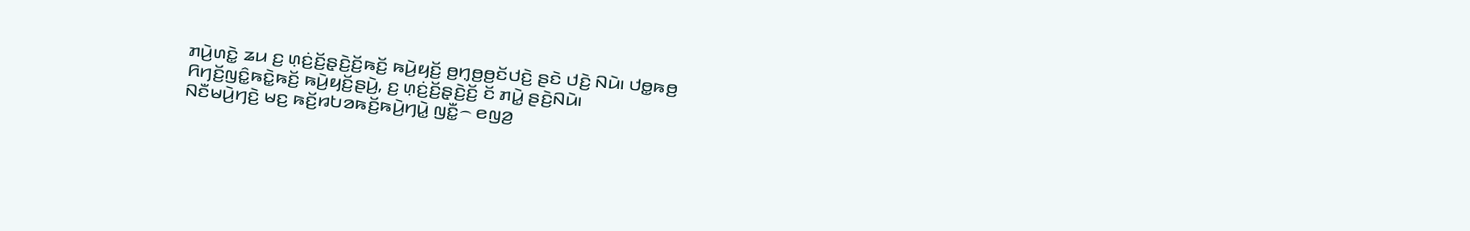ꤊꤣꤧ꤬ꤛꤢꤧ꤭ ꤘꤣ ꤢ꤬ ꤛ꤫ꤢꤦ꤬ꤢꤩ꤬ꤔ꤫ꤢꤧ꤬ꤢꤩ꤬ꤒꤢꤩ꤬ ꤒꤣꤧ꤬ꤟꤢꤩ꤬ ꤥ꤬ꤚ꤫ꤥ꤬ꤥ꤬ꤢꤩꤓꤢꤧ꤬ ꤔꤢꤧ ꤓꤢꤧ꤬ ꤡꤣꤧ꤯ ꤓꤥ꤭ꤒꤥ꤬ ꤖꤚꤢꤩ꤬ꤜꤢꤨ꤭ꤒꤢꤧ꤭ꤒꤢꤩ꤬ ꤒꤣꤧ꤬ꤟꤢꤩ꤬ꤔꤣꤧ꤬, ꤢ꤬ ꤛ꤫ꤢꤦ꤬ꤢꤩ꤬ꤔ꤫ꤢꤧ꤬ꤢꤩ꤬ ꤢꤩ ꤊꤣꤧ꤭ ꤔꤢꤧ꤬ꤡꤣꤧ꤯
ꤡꤢꤪꤗꤣꤧ꤬ꤚꤢꤧ꤬ ꤗꤢ꤬ ꤒꤢꤩ꤬ꤙꤝꤤꤒꤢꤩ꤬ꤒꤣꤧ꤬ꤚꤣꤧ꤭ ꤜꤢꤪ꤭꤮ ꤕꤜꤤ꤬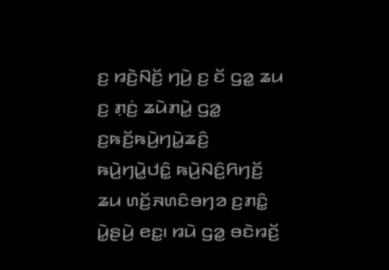ꤢ꤬ ꤙꤢꤧ꤬ꤡꤢꤩ꤬ ꤚꤣꤧ꤬ ꤢ꤬ ꤢꤩ ꤞꤤ꤭ ꤘꤣ ꤢ꤬ ꤊ꤫ꤢꤦ꤬ ꤘꤣꤧꤊꤣꤧ꤭ ꤞꤤ꤭ ꤢ꤬ꤒꤢꤩ꤬ꤒꤣꤧ꤬ꤚꤣꤧ꤭ꤘꤢꤨ꤬ ꤒꤣꤧ꤬ꤚꤣꤧ꤭ꤓꤢꤨ꤭ ꤒꤣꤧ꤬ꤡꤢꤨ꤬ꤖꤚꤢꤩ꤬ ꤘꤣ ꤛꤢꤩ꤬ꤏꤛꤢꤨꤋꤚꤤ ꤢ꤬ꤊꤢꤨ꤭ ꤣꤧ꤭ꤔꤣꤧ꤬ ꤕꤢ꤭꤯ ꤙꤣꤧ ꤞꤤ꤭ ꤋꤢꤧꤙꤢꤩ꤬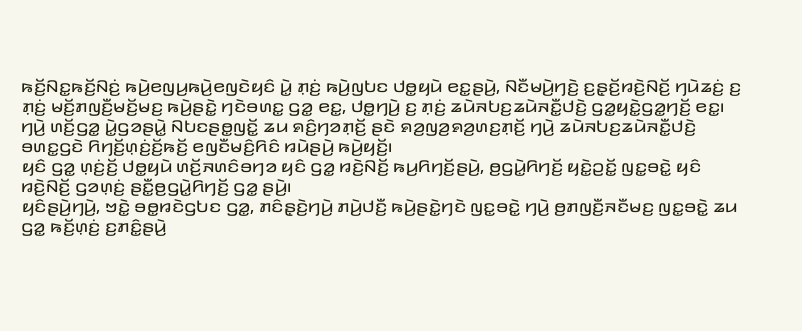ꤒꤢꤩ꤬ꤡꤢ꤭ꤒꤢꤩ꤬ꤡꤢꤦ꤬ ꤒꤣꤧ꤬ꤕꤜꤣ꤬ꤒꤣꤧ꤬ꤕꤜꤢꤧꤟꤢꤨ ꤣꤧ꤭ ꤊ꤫ꤢꤦ꤬ ꤒꤣꤧ꤬ꤜꤝꤢ ꤓꤥ꤭ꤟꤣꤧ ꤕꤢ꤭ꤔꤣꤧ꤬, ꤡꤢꤪꤗꤣꤧ꤬ꤚꤢꤧ꤬ ꤢ꤬ꤔ꤫ꤢꤩ꤬ꤙꤢꤧ꤬ꤡꤢꤩ꤬ ꤚꤣꤧꤘꤢꤦ꤬ ꤢ꤬ ꤊ꤫ꤢꤦ꤬ ꤗꤢꤩ꤬ꤊꤜꤢꤪ꤬ꤗꤢꤩ꤬ꤗꤢ꤬ ꤒꤣꤧ꤬ꤔꤢꤧ꤭ ꤚꤢꤧꤋꤛꤢ꤭ ꤞꤤ꤭ ꤕꤢ꤭, ꤓꤥ꤭ꤚꤣꤧ꤬ ꤢ꤬ ꤊ꤫ꤢꤦ꤬ ꤘꤣꤧꤏꤝꤢ꤬ꤘꤣꤧꤏꤢꤪ꤭ꤓꤢꤧ꤬ ꤞꤤ꤭ꤟꤢꤧ꤭ꤞꤤ꤭ꤚꤢꤩ꤬ ꤕꤢ꤭꤯
ꤚꤣꤧ꤬ ꤛꤢꤩ꤬ꤞꤤ꤭ ꤣꤧ꤭ꤞꤤꤔꤣꤧ꤭ ꤡꤝꤢꤔꤥ꤭ꤜꤢꤩ꤭ ꤘꤣ ꤎꤢꤨ꤬ꤚꤤꤊ꤫ꤢꤩ꤬ ꤔꤢꤧ ꤎꤤ꤬ꤜꤤ꤬ꤎꤤ꤬ꤛꤢ꤬ꤊ꤫ꤢꤩ꤬ ꤚꤣꤧ꤬ ꤘꤣꤧꤏꤝꤢ꤬ꤘꤣꤧꤏꤢꤪ꤭ꤓꤢꤧ꤬ ꤋꤛꤢ꤭ꤞꤢꤧ ꤖꤚꤢꤩ꤬ꤛ꤫ꤢꤦ꤬ꤢꤩ꤬ꤒꤢꤩ꤬ ꤕꤜꤢꤪꤗꤢꤨ꤬ꤖꤢꤨ ꤙꤣꤧꤔꤣꤧ꤬ ꤒꤣꤧ꤬ꤟꤢꤩ꤬꤯
ꤟꤢꤨ ꤞꤤ꤭ ꤛ꤫ꤢꤦ꤬ꤢꤩ꤬ ꤓꤥ꤭ꤟꤣꤧ ꤛꤢꤩ꤬ꤏꤛꤢꤨꤋꤚꤤ ꤟꤢꤨ ꤞꤤ꤭ ꤙꤢꤧ꤬ꤡꤢꤩ꤬ ꤒꤣ꤬ꤖꤚꤢꤩ꤬ꤔꤣꤧ꤬, ꤥ꤬ꤞꤣꤧ꤭ꤖꤚꤢꤩ꤬ ꤟꤢꤧ꤭ꤑꤢꤩ꤭ ꤜꤢ꤭ꤋꤢꤧ꤭ ꤟꤢꤨ ꤙꤢꤧ꤬ꤡꤢꤩ꤬ ꤞꤤꤛ꤫ꤢꤦ꤬ ꤔꤢꤪ꤭ꤥ꤬ꤞꤣꤧ꤭ꤖꤚꤢꤩ꤬ ꤞꤤ꤭ ꤔꤣꤧ꤬꤯
ꤟꤢꤨꤔꤣꤧ꤬ꤚꤣꤧ꤬, ꤠꤢꤧ꤭ ꤋꤥ꤭ꤙꤢꤧꤞꤝꤢ ꤞꤤ꤭, ꤊꤢꤨꤔ꤫ꤢꤧ꤬ꤚꤣꤧ꤬ ꤊꤣꤧ꤬ꤓꤢꤪ꤬ ꤒꤣꤧ꤬ꤔꤢꤧ꤭ꤚꤢꤧ ꤜꤢ꤭ꤋꤢꤧ꤭ ꤚꤣꤧ꤬ ꤥ꤬ꤊꤜꤢꤪ꤬ꤏꤢꤪꤗꤢ꤬ ꤜꤢ꤭ꤋꤢꤧ꤭ ꤘꤣ ꤞꤤ꤭ ꤒꤢꤩ꤬ꤛ꤫ꤢꤦ꤬ ꤢ꤬ꤊꤢꤨ꤭ꤔꤣꤧ꤬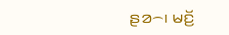ꤔꤤ꤮꤯ ꤗꤢꤩ꤬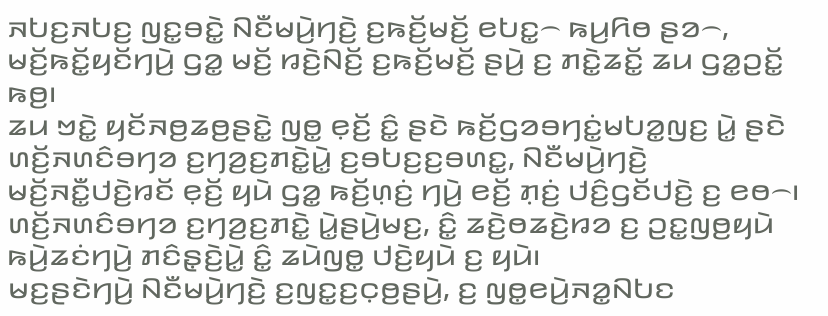ꤏꤝꤢ꤬ꤏꤝꤢ꤬ ꤜꤢ꤭ꤋꤢꤧ꤭ ꤡꤢꤪꤗꤣꤧ꤬ꤚꤢꤧ꤬ ꤢ꤬ꤒꤢꤩ꤬ꤗꤢꤩ꤬ ꤕꤝꤢ꤭꤮ ꤒꤣ꤬ꤖꤥ ꤔꤤ꤮, ꤗꤢꤩ꤬ꤒꤢꤩ꤭ꤟꤢꤩꤚꤣꤧ꤬ ꤞꤤ꤭ ꤗꤢꤩ꤬ ꤙꤢꤧ꤬ꤡꤢꤩ꤬ ꤢ꤬ꤒꤢꤩ꤬ꤗꤢꤩ꤬ ꤔꤣꤧ꤬ ꤢ꤬ ꤊꤢꤧ꤭ꤘꤢꤩ꤭ ꤘꤣ ꤞꤤ꤭ꤑꤢꤩ꤭ ꤒꤥ꤬꤯
ꤘꤣ ꤠꤢꤧ꤭ ꤟꤢꤩꤏꤥ꤬ꤘꤥ꤬ꤔꤢꤧ꤭ ꤜꤥ꤭ ꤕ꤫ꤢꤩ꤬ ꤢꤨ꤭ ꤔꤢꤧ ꤒꤢꤩ꤬ꤞꤤꤋꤚꤢꤦ꤭ꤗꤝꤤ꤭ꤜꤢ꤬ ꤣꤧ꤭ ꤔꤢꤧ ꤛꤢꤩ꤬ꤏꤛꤢꤨꤋꤚꤤ ꤢ꤬ꤚꤤ꤬ꤢ꤬ꤊꤢꤧ꤭ꤣꤧ꤭ ꤢ꤬ꤋꤝꤢ꤬ꤢ꤬ꤋꤛꤢ꤭, ꤡꤢꤪꤗꤣꤧ꤬ꤚꤢꤧ꤬ ꤗꤢꤩ꤬ꤏꤢꤪ꤭ꤓꤢꤧ꤬ꤙꤢꤩ ꤕ꤫ꤢꤩ꤬ ꤟꤣꤧ ꤞꤤ꤭ ꤒꤢꤩ꤬ꤛ꤫ꤢꤦ꤬ ꤚꤣꤧ꤬ ꤕꤢꤩ꤬ ꤊ꤫ꤢꤦ꤬ ꤓꤢꤨ꤬ꤞꤢꤩꤓꤢꤧ꤬ ꤢ꤬ ꤕꤥ꤮꤯ ꤛꤢꤩ꤬ꤏꤛꤢꤨꤋꤚꤤ ꤢ꤬ꤚꤤ꤬ꤢ꤬ꤊꤢꤧ꤭ ꤣꤧ꤭ꤔꤣꤧ꤬ꤗꤢ꤬, ꤢꤨ꤭ ꤘꤢꤧ꤬ꤥꤘꤢꤧ꤬ꤙꤤ ꤢ꤬ ꤑꤢ꤭ꤜꤥ꤬ꤟꤣꤧ ꤒꤣꤧ꤬ꤘꤢꤦꤚꤣꤧ꤬ ꤊꤢꤨꤔ꤫ꤢꤧ꤬ꤣꤧ꤭ ꤢꤨ꤭ ꤘꤣꤧꤜꤥ꤭ ꤓꤢꤧ꤬ꤟꤣꤧ ꤢ꤬ ꤟꤣꤧ꤯
ꤗꤢ꤬ꤔꤢꤧꤚꤣꤧ꤬ ꤡꤢꤪꤗꤣꤧ꤬ꤚꤢꤧ꤬ ꤢ꤬ꤜꤢ꤭ꤢ꤬ꤍ꤫ꤥ꤬ꤔꤣꤧ꤬, ꤢ꤬ ꤜꤥ꤭ꤕꤣꤧ꤬ꤏꤤ꤭ꤡꤝꤢ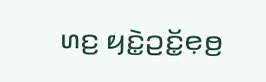ꤛꤢ꤬ ꤟꤢꤧ꤭ꤑꤢꤩ꤭ꤕ꤫ꤥ꤬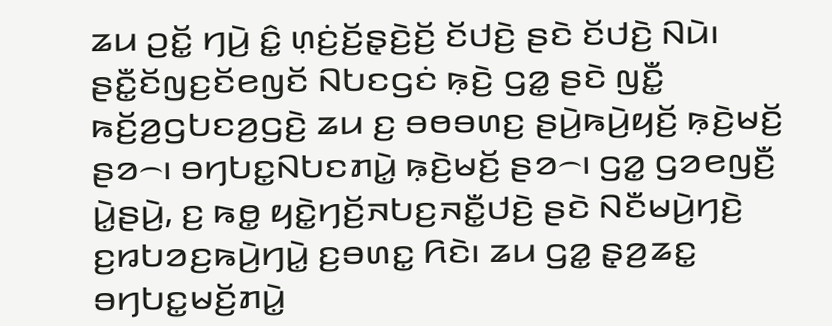ꤘꤣ ꤑꤢꤩ꤭ ꤚꤣꤧ꤬ ꤢꤨ꤭ ꤛ꤫ꤢꤦ꤬ꤢꤩ꤬ꤔ꤫ꤢꤧ꤬ꤢꤩ꤬ ꤢꤩꤓꤢꤧ꤬ ꤔꤢꤧ ꤢꤩꤓꤢꤧ꤬ ꤡꤣꤧ꤯
ꤔꤢꤪ꤭ꤢꤩꤜꤢ꤬ꤢꤩꤕꤜꤢꤩ ꤡꤝꤢꤞꤢꤦ ꤒ꤫ꤢꤧ꤬ ꤞꤤ꤭ ꤔꤢꤧ ꤜꤢꤪ꤭ ꤒꤢꤩ꤬ꤤ꤬ꤞꤝꤢꤤ꤬ꤞꤢꤧ꤬ ꤘꤣ ꤢ꤬ ꤋꤥꤋꤛꤢ꤬ ꤔꤣꤧ꤬ꤒꤣꤧ꤬ꤟꤢꤩ꤬ ꤒ꤫ꤢꤧ꤬ꤗꤢꤩ꤬ ꤔꤤ꤮꤯ ꤋꤚꤝꤢ꤭ꤡꤝꤢꤊꤣꤧ꤭ ꤒ꤫ꤢꤧ꤬ꤗꤢꤩ꤬ ꤔꤤ꤮꤯ ꤞꤤ꤭ ꤞꤤꤕꤜꤢꤪ꤬ ꤣꤧ꤭ꤔꤣꤧ꤬, ꤢ꤬ ꤒꤥ꤭ ꤟꤢꤧ꤭ꤚꤢꤩ꤬ꤏꤝꤢ꤬ꤏꤢꤪ꤭ꤓꤢꤧ꤬ ꤔꤢꤧ ꤡꤢꤪꤗꤣꤧ꤬ꤚꤢꤧ꤬ ꤢ꤬ꤙꤝꤤꤢ꤬ꤒꤣꤧ꤬ꤚꤣꤧ꤭ ꤢ꤬ꤋꤛꤢ꤭ ꤖꤢꤧ꤯ ꤘꤣ ꤞꤤ꤭ ꤔ꤫ꤤ꤬ꤘꤢ꤭ ꤋꤚꤝꤢ꤭ꤗꤢꤩ꤬ꤊꤣꤧ꤭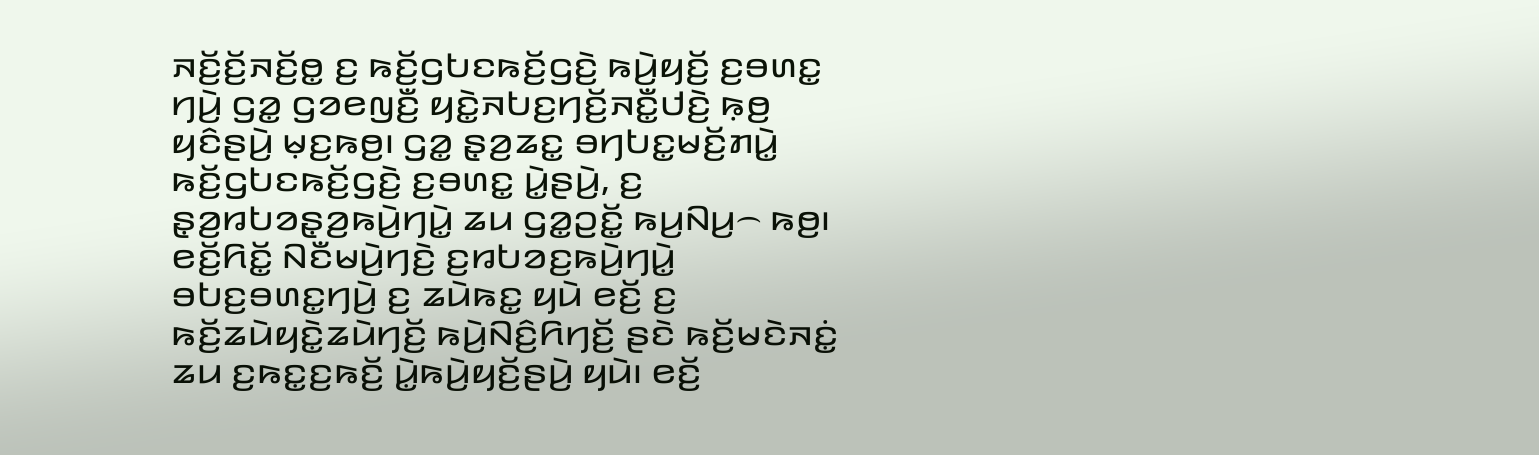ꤏꤢꤩ꤬ꤢꤩ꤬ꤏꤢꤩ꤬ꤥ꤭ ꤢ꤬ ꤒꤢꤩ꤬ꤞꤝꤢꤒꤢꤩ꤬ꤞꤢꤧ꤬ ꤒꤣꤧ꤬ꤟꤢꤩ꤬ ꤢ꤬ꤋꤛꤢ꤭ ꤚꤣꤧ꤬ ꤞꤤ꤭ ꤞꤤꤕꤜꤢꤪ꤬ ꤟꤢꤧ꤭ꤏꤝꤢ꤬ꤚꤢꤩ꤬ꤏꤢꤪ꤭ꤓꤢꤧ꤬ ꤒ꤫ꤥ꤬ ꤟꤢꤨꤔꤣꤧ꤬ ꤗ꤫ꤢ꤬ꤒꤥ꤬꤯ ꤞꤤ꤭ ꤔ꤫ꤤ꤬ꤘꤢ꤭ ꤋꤚꤝꤢ꤭ꤗꤢꤩ꤬ꤊꤣꤧ꤭ ꤒꤢꤩ꤬ꤞꤝꤢꤒꤢꤩ꤬ꤞꤢꤧ꤬ ꤢ꤬ꤋꤛꤢ꤭ ꤣꤧ꤭ꤔꤣꤧ꤬, ꤢ꤬ ꤔ꤫ꤤ꤬ꤙꤝꤤꤔ꤫ꤤ꤬ꤒꤣꤧ꤬ꤚꤣꤧ꤭ ꤘꤣ ꤞꤤ꤭ꤑꤢꤩ꤭ ꤒꤣ꤬ꤡꤣ꤬꤮ ꤒꤥ꤬꤯
ꤕꤢꤩ꤬ꤖꤢꤩ꤭ ꤡꤢꤪꤗꤣꤧ꤬ꤚꤢꤧ꤬ ꤢ꤬ꤙꤝꤤꤢ꤬ꤒꤣꤧ꤬ꤚꤣꤧ꤭ ꤋꤝꤢ꤬ꤋꤛꤢ꤭ꤚꤣꤧ꤬ ꤢ꤬ ꤘꤣꤧꤒꤢ꤭ ꤟꤣꤧ ꤕꤢꤩ꤬ ꤢ꤬ ꤒꤢꤩ꤬ꤘꤣꤧꤟꤢꤧ꤭ꤘꤣꤧꤚꤢꤩ꤬ ꤒꤣꤧ꤬ꤡꤢꤨ꤬ꤖꤚꤢꤩ꤬ ꤔꤢꤧ ꤒꤢꤩ꤬ꤗꤢꤧꤏꤢꤦ꤭ ꤘꤣ ꤢ꤬ꤒꤢ꤭ꤢ꤬ꤒꤢꤩ꤬ ꤣꤧ꤭ꤒꤣꤧ꤬ꤟꤢꤩ꤬ꤔꤣꤧ꤬ ꤟꤣꤧ꤯ ꤕꤢꤩ꤬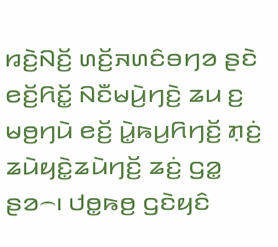ꤙꤢꤧ꤬ꤡꤢꤩ꤬ ꤛꤢꤩ꤬ꤏꤛꤢꤨꤋꤚꤤ ꤔꤢꤧ ꤕꤢꤩ꤬ꤖꤢꤩ꤭ ꤡꤢꤪꤗꤣꤧ꤬ꤚꤢꤧ꤬ ꤘꤣ ꤢ꤬ ꤗꤥ꤬ꤚꤣꤧ ꤕꤢꤩ꤬ ꤣꤧ꤭ꤒꤣ꤬ꤖꤚꤢꤩ꤬ ꤊ꤫ꤢꤦ꤬ ꤘꤣꤧꤟꤢꤧ꤭ꤘꤣꤧꤚꤢꤩ꤬ ꤘꤢꤦ꤬ ꤞꤤ꤭ ꤔꤤ꤮꤯ ꤓꤥ꤭ꤒꤥ꤬ ꤞꤢꤧꤟꤢꤨ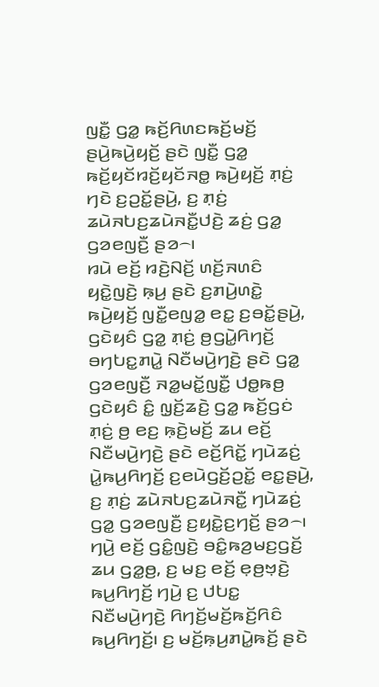ꤜꤢꤪ꤭ ꤞꤤ꤭ ꤒꤢꤩ꤬ꤖꤛꤢꤒꤢꤩ꤬ꤗꤢꤩ꤬ ꤔꤣꤧ꤬ꤒꤣꤧ꤬ꤟꤢꤩ꤬ ꤔꤢꤧ ꤜꤢꤪ꤭ ꤞꤤ꤭ ꤒꤢꤩ꤬ꤟꤢꤩꤙꤢꤩ꤬ꤟꤢꤩꤏꤥ꤭ ꤒꤣꤧ꤬ꤟꤢꤩ꤬ ꤊ꤫ꤢꤦ꤬ ꤚꤢꤧ ꤢ꤬ꤑꤢꤩ꤭ꤔꤣꤧ꤬, ꤢ꤬ ꤊ꤫ꤢꤦ꤬ ꤘꤣꤧꤏꤝꤢ꤬ꤘꤣꤧꤏꤢꤪ꤭ꤓꤢꤧ꤬ ꤘꤢꤦ꤬ ꤞꤤ꤭ ꤞꤤꤕꤜꤢꤪ꤬ ꤔꤤ꤮꤯
ꤙꤣꤧ ꤕꤢꤩ꤬ ꤙꤢꤧ꤬ꤡꤢꤩ꤬ ꤛꤢꤩ꤬ꤏꤛꤢꤨ ꤟꤢꤧ꤭ꤜꤢꤧ꤬ ꤒ꤫ꤣ꤬ ꤔꤢꤧ ꤢ꤬ꤊꤣꤧ꤬ꤛꤢꤧ꤭ ꤒꤣꤧ꤬ꤟꤢꤩ꤬ ꤜꤢꤪ꤭ꤕꤜꤤ꤭ ꤕꤢ꤭ ꤢ꤬ꤋꤢꤩ꤭ꤔꤣꤧ꤬, ꤞꤢꤧꤟꤢꤨ ꤞꤤ꤭ ꤊ꤫ꤢꤦ꤬ ꤥ꤬ꤞꤣꤧ꤭ꤖꤚꤢꤩ꤬ ꤋꤚꤝꤢ꤭ꤊꤣꤧ꤭ ꤡꤢꤪꤗꤣꤧ꤬ꤚꤢꤧ꤬ ꤔꤢꤧ ꤞꤤ꤭ ꤞꤤꤕꤜꤢꤪ꤬ ꤏꤤ꤭ꤗꤢꤩ꤭ꤜꤢꤪ꤭ ꤓꤥ꤭ꤒꤥ꤬ ꤞꤢꤧꤟꤢꤨ ꤢꤨ꤭ ꤜ꤫ꤢꤩ꤬ꤘꤢꤧ꤬ ꤞꤤ꤭ ꤒꤢꤩ꤬ꤞꤢꤦ ꤊ꤫ꤢꤦ꤬ ꤥ꤬ ꤕꤢ꤬ ꤒ꤫ꤢꤧ꤬ꤗꤢꤩ꤬ ꤘꤣ ꤕꤢꤩ꤬ ꤡꤢꤪꤗꤣꤧ꤬ꤚꤢꤧ꤬ ꤔꤢꤧ ꤕꤢꤩ꤬ꤖꤢꤩ꤭ ꤚꤣꤧꤘꤢꤦ꤬ ꤣꤧ꤭ꤒꤣ꤬ꤖꤚꤢꤩ꤬ ꤢ꤬ꤕꤣꤧꤞꤢꤩ꤬ꤑꤢꤩ꤭ ꤕꤢ꤭ꤔꤣꤧ꤬, ꤢ꤬ ꤊ꤫ꤢꤦ꤬ ꤘꤣꤧꤏꤝꤢ꤬ꤘꤣꤧꤏꤢꤪ꤭ ꤚꤣꤧꤘꤢꤦ꤬ ꤞꤤ꤭ ꤞꤤꤕꤜꤢꤪ꤬ ꤢ꤬ꤟꤢꤧ꤭ꤢ꤬ꤚꤢꤩ꤬ ꤔꤤ꤮꤯
ꤚꤣꤧ꤬ ꤕꤢꤩ꤬ ꤞꤢꤨ꤭ꤜꤢꤧ꤬ ꤋꤢꤨ꤭ꤒꤤ꤬ꤗꤢ꤬ꤞꤢꤩ꤬ ꤘꤣ ꤞꤤ꤭ꤥ꤬, ꤢ꤬ ꤗꤢ꤬ ꤕꤢꤩ꤬ ꤕ꤫ꤥ꤬ꤠ꤫ꤢꤧ꤬ ꤒꤣ꤬ꤖꤚꤢꤩ꤬ ꤚꤣꤧ꤬ ꤢ꤬ ꤓꤝꤢ꤭ ꤡꤢꤪꤗꤣꤧ꤬ꤚꤢꤧ꤬ ꤖꤚꤢꤩ꤬ꤗꤢꤩ꤬ꤒꤢꤩ꤬ꤖꤢꤨ ꤒꤣ꤬ꤖꤚꤢꤩ꤬꤯ ꤢ꤬ ꤗꤢꤩ꤬ꤒ꤫ꤣ꤬ꤊꤣꤧ꤭ꤒꤢꤩ꤬ ꤔꤢꤧ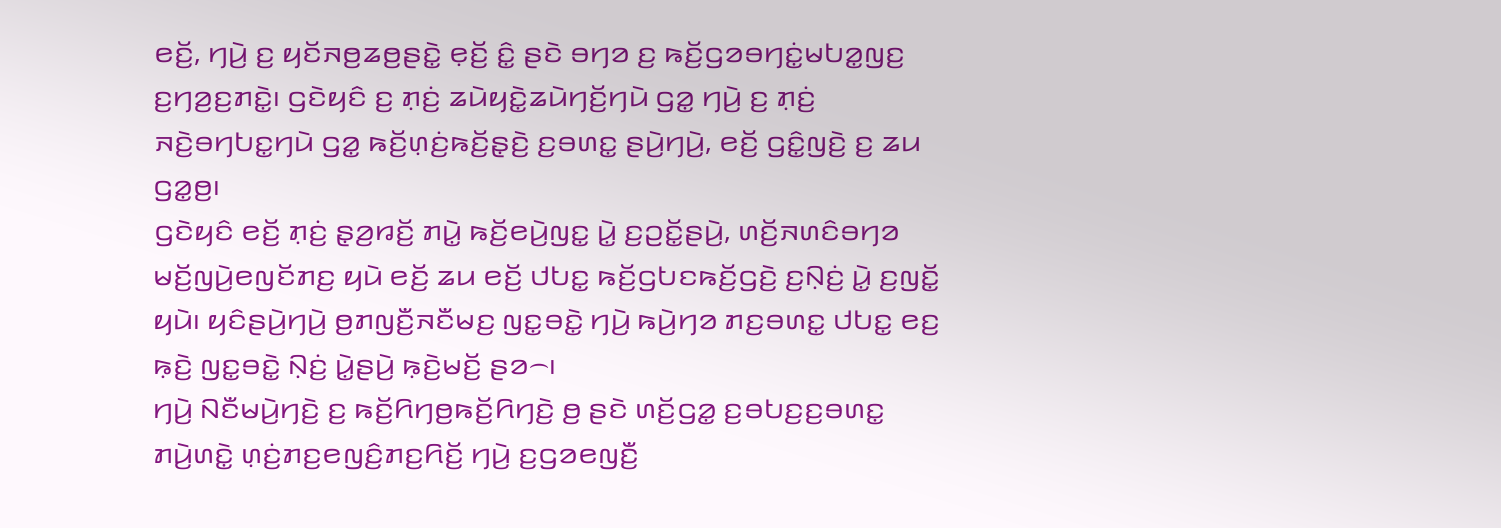ꤕꤢꤩ꤬, ꤚꤣꤧ꤬ ꤢ꤬ ꤟꤢꤩꤏꤥ꤬ꤘꤥ꤬ꤔꤢꤧ꤭ ꤕ꤫ꤢꤩ꤬ ꤢꤨ꤭ ꤔꤢꤧ ꤋꤚꤤ ꤢ꤬ ꤒꤢꤩ꤬ꤞꤤꤋꤚꤢꤦ꤭ꤗꤝꤤ꤭ꤜꤢ꤬ ꤢ꤬ꤚꤤ꤬ꤢ꤬ꤊꤢꤧ꤭꤯ ꤞꤢꤧꤟꤢꤨ ꤢ꤬ ꤊ꤫ꤢꤦ꤬ ꤘꤣꤧꤟꤢꤧ꤭ꤘꤣꤧꤚꤢꤩ꤬ꤚꤣꤧ ꤞꤤ꤭ ꤚꤣꤧ꤬ ꤢ꤬ ꤊ꤫ꤢꤦ꤬ ꤏꤢꤧ꤬ꤋꤚꤝꤢ꤭ꤚꤣꤧ ꤞꤤ꤭ ꤒꤢꤩ꤬ꤛ꤫ꤢꤦ꤬ꤒꤢꤩ꤬ꤔ꤫ꤢꤧ꤬ ꤢ꤬ꤋꤛꤢ꤭ ꤔꤣꤧ꤬ꤚꤣꤧ꤬, ꤕꤢꤩ꤬ ꤞꤢꤨ꤭ꤜꤢꤧ꤬ ꤢ꤬ ꤘꤣ ꤞꤤ꤭ꤥ꤬꤯
ꤞꤢꤧꤟꤢꤨ ꤕꤢꤩ꤬ ꤊ꤫ꤢꤦ꤬ ꤔ꤫ꤤ꤬ꤙꤢꤩ꤬ ꤊꤣꤧ꤭ ꤒꤢꤩ꤬ꤕꤣꤧ꤬ꤜꤢ꤭ ꤣꤧ꤭ ꤢ꤬ꤑꤢꤩ꤭ꤔꤣꤧ꤬, ꤛꤢꤩ꤬ꤏꤛꤢꤨꤋꤚꤤ ꤗꤢꤩ꤬ꤜꤣꤧ꤬ꤕꤜꤢꤩꤊꤢ꤬ ꤟꤣꤧ ꤕꤢꤩ꤬ ꤘꤣ ꤕꤢꤩ꤬ ꤓꤝꤢ꤭ ꤒꤢꤩ꤬ꤞꤝꤢꤒꤢꤩ꤬ꤞꤢꤧ꤬ ꤢ꤬ꤡ꤫ꤢꤦ꤬ ꤣꤧ꤭ ꤢ꤬ꤜꤢꤩ꤭ ꤟꤣꤧ꤯ ꤟꤢꤨꤔꤣꤧ꤬ꤚꤣꤧ꤬ ꤥ꤬ꤊꤜꤢꤪ꤬ꤏꤢꤪꤗꤢ꤬ ꤜꤢ꤭ꤋꤢꤧ꤭ ꤚꤣꤧ꤬ ꤒꤣꤧ꤬ꤚꤤ ꤊꤢ꤬ꤋꤛꤢ꤭ ꤓꤝꤢ꤭ ꤕꤢ꤬ ꤒ꤫ꤢꤧ꤬ ꤜꤢ꤭ꤋꤢꤧ꤭ ꤡ꤫ꤢꤦ꤬ ꤣꤧ꤭ꤔꤣꤧ꤬ ꤒ꤫ꤢꤧ꤬ꤗꤢꤩ꤬ ꤔꤤ꤮꤯
ꤚꤣꤧ꤬ ꤡꤢꤪꤗꤣꤧ꤬ꤚꤢꤧ꤬ ꤢ꤬ ꤒꤢꤩ꤬ꤖꤚꤥ꤬ꤒꤢꤩ꤬ꤖꤚꤢꤧ꤬ ꤥ꤬ ꤔꤢꤧ ꤛꤢꤩ꤬ꤞꤤ꤭ ꤢ꤬ꤋꤝꤢ꤬ꤢ꤬ꤋꤛꤢ꤭ ꤊꤣꤧ꤬ꤛꤢꤧ꤭ ꤛ꤫ꤢꤦ꤬ꤊꤢ꤬ꤕꤜꤢꤨ꤬ꤊꤢ꤬ꤖꤢꤩ꤬ ꤚꤣꤧ꤬ ꤢ꤬ꤞꤤꤕꤜꤢꤪ꤬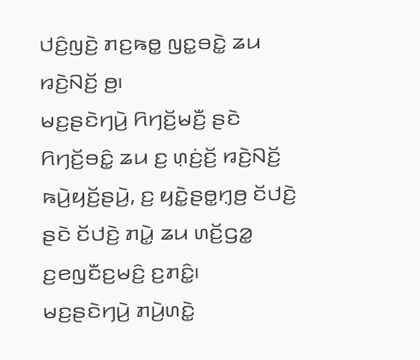ꤓꤢꤨ꤬ꤜꤢꤧ꤬ ꤊꤢ꤬ꤒꤥ꤭ ꤜꤢ꤭ꤋꤢꤧ꤭ ꤘꤣ ꤙꤢꤧ꤬ꤡꤢꤩ꤬ ꤥ꤬꤯
ꤗꤢ꤬ꤔꤢꤧꤚꤣꤧ꤬ ꤖꤚꤢꤩ꤬ꤗꤢꤪ꤬ ꤔꤢꤧ ꤖꤚꤢꤩ꤬ꤋꤢꤨ꤭ ꤘꤣ ꤢ꤬ ꤛ꤫ꤢꤦ꤬ꤢꤩ꤬ ꤙꤢꤧ꤬ꤡꤢꤩ꤬ ꤒꤣꤧ꤬ꤟꤢꤩ꤬ꤔꤣꤧ꤬, ꤢ꤬ ꤟꤢꤧ꤭ꤔꤥ꤭ꤚ꤫ꤥ꤬ ꤢꤩꤓꤢꤧ꤬ ꤔꤢꤧ ꤢꤩꤓꤢꤧ꤬ ꤊꤣꤧ꤭ ꤘꤣ ꤛꤢꤩ꤬ꤞꤤ꤭ ꤢ꤬ꤕꤜꤢꤪꤢ꤬ꤗꤢꤨ꤬ ꤢ꤬ꤊꤢꤨ꤭꤯
ꤗꤢ꤬ꤔꤢꤧꤚꤣꤧ꤬ ꤊꤣꤧ꤬ꤛꤢꤧ꤭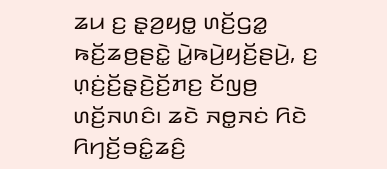ꤘꤣ ꤢ꤬ ꤔ꤫ꤤ꤬ꤟꤥ꤭ ꤛꤢꤩ꤬ꤞꤤ꤭ ꤒꤢꤩ꤬ꤘꤥ꤬ꤔꤢꤧ꤭ ꤣꤧ꤭ꤒꤣꤧ꤬ꤟꤢꤩ꤬ꤔꤣꤧ꤬, ꤢ꤬ ꤛ꤫ꤢꤦ꤬ꤢꤩ꤬ꤔ꤫ꤢꤧ꤬ꤢꤩ꤬ꤊꤢ꤬ ꤢꤩꤜꤥ꤬ ꤛꤢꤩ꤬ꤏꤛꤢꤨ꤯ ꤘꤢꤧ ꤏꤥ꤭ꤏꤢꤦ ꤖꤢꤧ ꤖꤚꤢꤩ꤬ꤋꤢꤨ꤭ꤘꤢꤨ꤬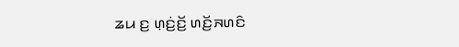ꤘꤣ ꤢ꤬ ꤛ꤫ꤢꤦ꤬ꤢꤩ꤬ ꤛꤢꤩ꤬ꤏꤛꤢꤨ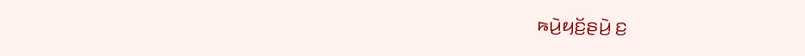ꤒꤣꤧ꤬ꤟꤢꤩ꤬ꤔꤣꤧ꤬ ꤢ꤬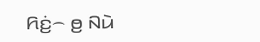ꤖꤢꤦ꤬꤮ ꤥ꤬ ꤡꤣꤧ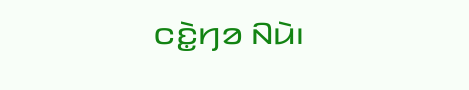ꤍꤢꤧ꤭ꤚꤤ ꤡꤣꤧ꤯